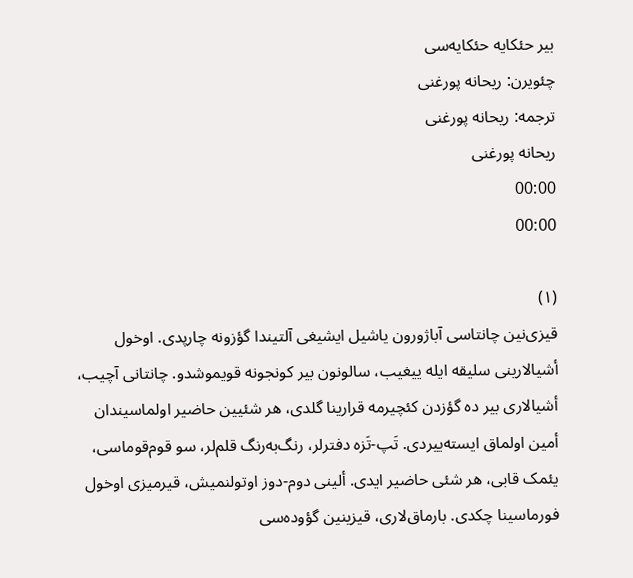بیر حئکایه حئکایه‌سی
چئویرن: ریحانه پورغنی
ترجمه: ریحانه پورغنی
ریحانه پورغنی
00:00
00:00

(۱)
قیزی‌نین چانتاسی آباژورون یاشیل ایشیغی آلتیندا گؤزونه چارپدی. اوخول أشیالارینی سلیقه ایله ییغیب، سالونون بیر کونجونه قویموشدو. چانتانی آچیب، أشیالاری بیر ده گؤزدن کئچیرمه قرارینا گلدی، هر شئیین حاضیر اولماسیندان أمین اولماق ایسته‌ییردی. تَپ-تَزه دفتر‌لر، رنگ‌به‌رنگ قلم‌لر، سو قوم‌قوماسی، یئمک قابی، هر شئی حاضیر ایدی. ألینی دوم-دوز اوتولنمیش، قیرمیزی اوخول فورماسینا چکدی. بارماق‌لاری، قیزینین گؤوده‌سی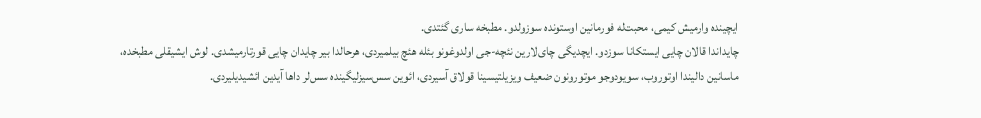ایچینده وارمیش کیمی، محبت‌له فورمانین اوستونده سوزولدو. مطبخه ساری گئتدی.
چایداندا قالان چایی ایستکانا سوزدو. ایچدیگی چای‌لارین نئچه-جی اولدوغونو بئله هئچ بیلمیردی، هرحالدا بیر چایدان چایی قورتارمیشدی. لوش ایشیقلی مطبخده، ماسانین دالیندا اوتوروب، سویودوجو موتورونون ضعیف ویزیلتیسینا قولاق آسیردی، ائوین سس‌سیزلیگینده سس‌لر داها آیدین ائشیدیلیردی.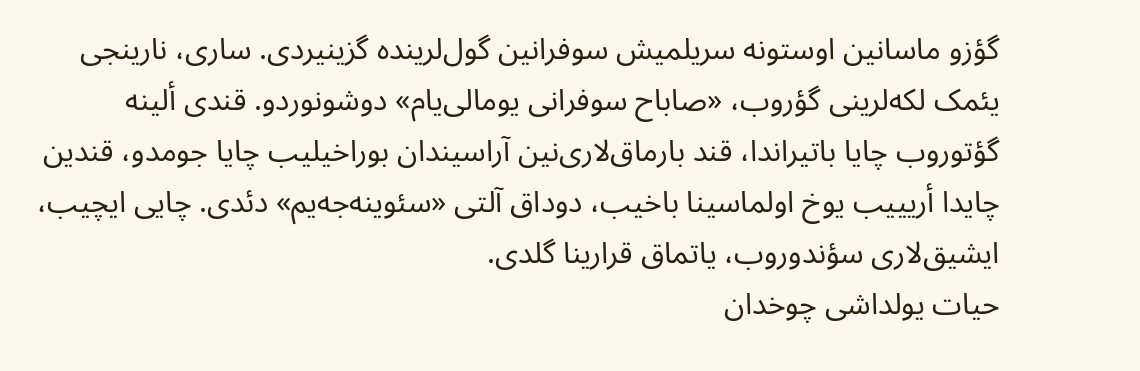گؤزو ماسانین اوستونه سریلمیش سوفرانین گول‌لرینده گزینیردی. ساری، نارینجی یئمک لکه‌لرینی گؤروب، «صاباح سوفرانی یومالی‌یام» دوشونوردو. قندی ألینه گؤتوروب چایا باتیراندا، قند بارماق‌لاری‌نین آراسیندان بوراخیلیب چایا جومدو، قندین چایدا أریییب یوخ اولماسینا باخیب، دوداق آلتی «سئوینه‌جه‌یم» دئدی. چایی ایچیب، ایشیق‌لاری سؤندوروب، یاتماق قرارینا گلدی.
حیات یولداشی چوخدان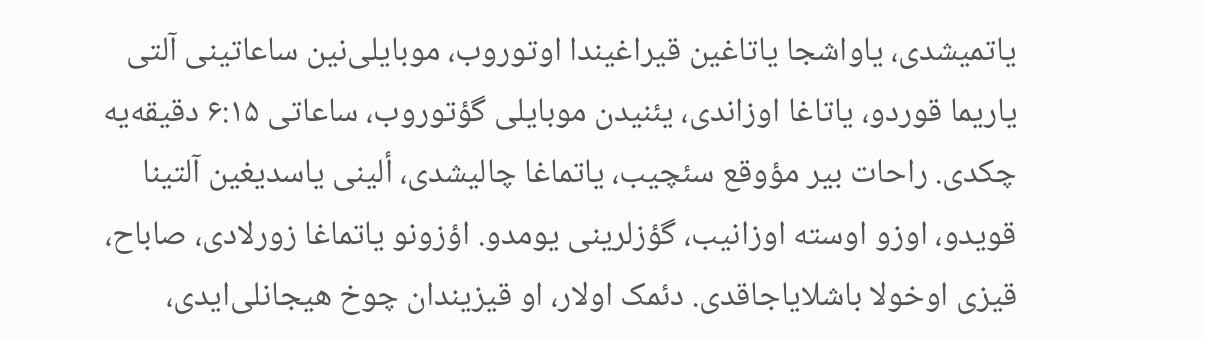یاتمیشدی، یاواشجا یاتاغین قیراغیندا اوتوروب، موبایلی‌نین ساعاتینی آلتی یاریما قوردو، یاتاغا اوزاندی، یئنیدن موبایلی گؤتوروب، ساعاتی ۶:۱۵ دقیقه‌یه چکدی. راحات بیر مؤوقع سئچیب، یاتماغا چالیشدی، ألینی یاسدیغین آلتینا قویدو، اوزو اوسته اوزانیب، گؤزلرینی یومدو. اؤزونو یاتماغا زورلادی، صاباح، قیزی اوخولا باشلایاجاقدی. دئمک اولار، او قیزیندان چوخ هیجانلی‌ایدی،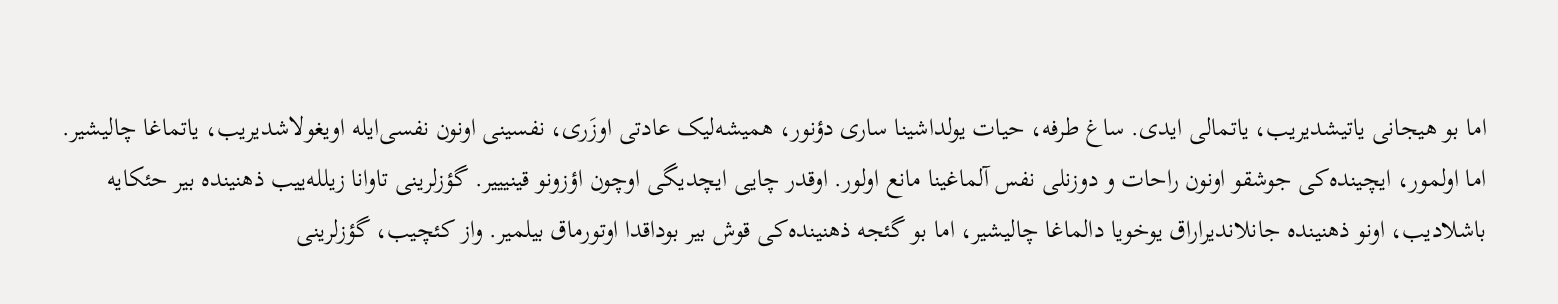اما بو هیجانی یاتیشدیریب، یاتمالی ایدی. ساغ طرفه، حیات یولداشینا ساری دؤنور، همیشه‌لیک عادتی اوزَری، نفسینی اونون نفسی‌ایله اویغولاشدیریب، یاتماغا چالیشیر. اما اولمور، ایچینده‌کی جوشقو اونون راحات و دوزنلی نفس آلماغینا مانع اولور. اوقدر چایی ایچدیگی اوچون اؤزونو قینیییر. گؤزلرینی تاوانا زیلله‌ییب ذهنینده بیر حئکایه باشلادیب، اونو ذهنینده جانلاندیراراق یوخویا دالماغا چالیشیر، اما بو گئجه ذهنینده‌کی قوش بیر بوداقدا اوتورماق بیلمیر. واز کئچیب، گؤزلرینی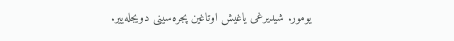یومور. شیدیرغی یاغیش اوتاغین پجره‌سینی دویجله‌ییر.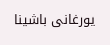یورغانی باشینا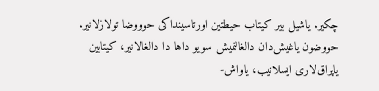چکیر. یاشیل بیر کیتاب حیطتین اورتاسینداکی حوووضا تولازلانیر. حووضون یاغیش‌دان دالغالنمیش سویو داها دا دالغالانیر، کیتابین یاپراق‌لاری ایسلانیب، یاواش-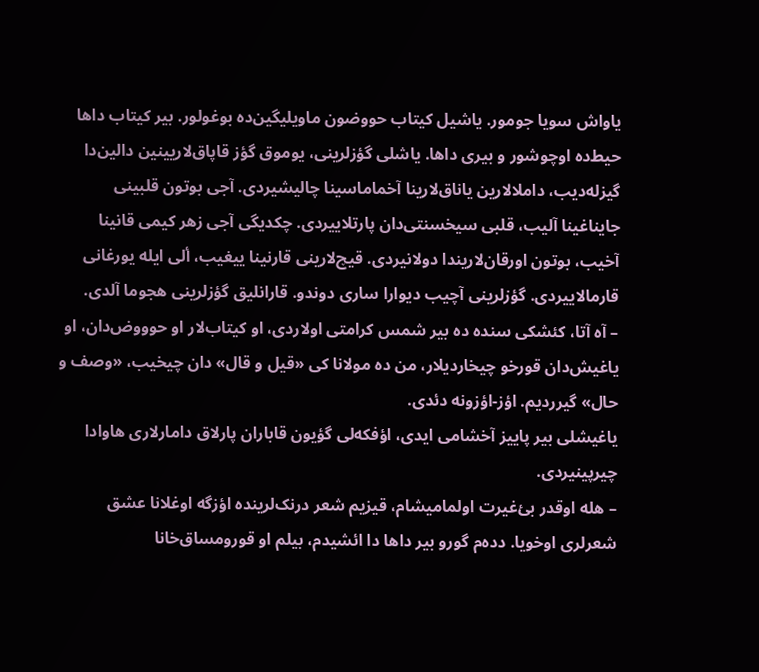یاواش سویا جومور. یاشیل کیتاب حووضون ماویلیگین‌ده بوغولور. بیر کیتاب داها حیط‌ده اوچوشور و بیری داها. یاشلی گؤزلرینی، یوموق گؤز قاپاق‌لاریینین دالین‌دا گیزله‌دیب، داملا‌لارین یاناق‌لارینا آخماماسینا چالیشیردی. آجی بوتون قلبینی جایناغینا آلیب، قلبی سیخسنتی‌دان پارتلاییردی. چکدیگی آجی زهر کیمی قانینا آخیب، بوتون اورقان‌لاریندا دولانیردی. قیچ‌لارینی قارنینا ییغیب، ألی ایله یورغانی قارمالاییردی. گؤزلرینی آچیب دیوارا ساری دوندو. قارانلیق گؤزلرینی هجوما آلدی.
– آه آتا، کئشکی سنده ده بیر شمس کرامتی اولاردی، او کیتاب‌لار او حوووض‌دان، او یاغیش‌دان قورخو چیخاردیلار، من ده مولانا کی «قیل و قال» دان چیخیب، «وصف و حال» گیرردیم. اؤز-اؤزونه دئدی.
یاغیشلی بیر پاییز آخشامی ایدی، اؤفکه‌لی گؤیون قاباران پارلاق دامارلاری هاوادا چیرپینیردی.
– هله اوقدر بئ‌‌غیرت اولمامیشام، قیزیم شعر درنک‌لرینده اؤزگه اوغلانا عشق شعرلری اوخویا. دده‌م گورو بیر داها دا ائشیدم، بیلم او قورومساق‌خانا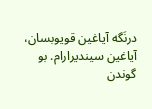درنَگه آیاغین قویوبسان، آیاغین سیندیرارام. بو گوندن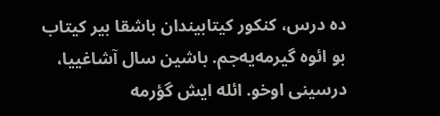ده درس، کنکور کیتابیندان باشقا بیر کیتاب بو ائوه گیرمه‌یه‌جم. باشین سال آشاغییا، درسینی اوخو. ائله ایش گؤرمه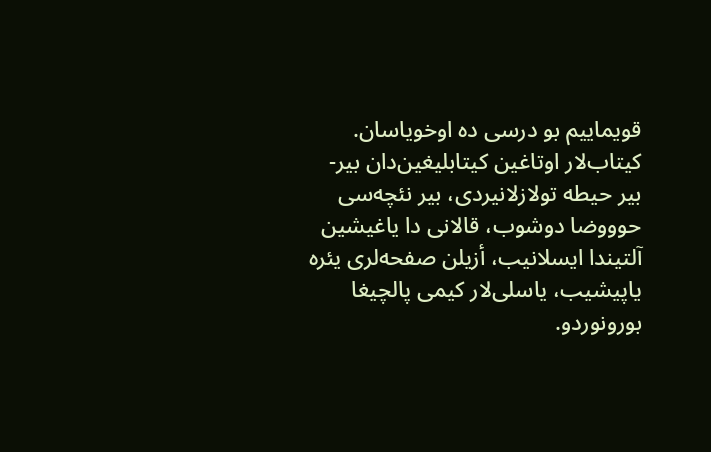قویماییم بو درسی ده اوخویاسان.
کیتاب‌لار اوتاغین کیتابلیغین‌دان بیر-بیر حیطه تولازلانیردی، بیر نئچه‌سی حوووضا دوشوب، قالانی دا یاغیشین آلتیندا ایسلانیب، أزیلن صفحه‌لری یئره یاپیشیب، یاسلی‌لار کیمی پالچیغا بورونوردو.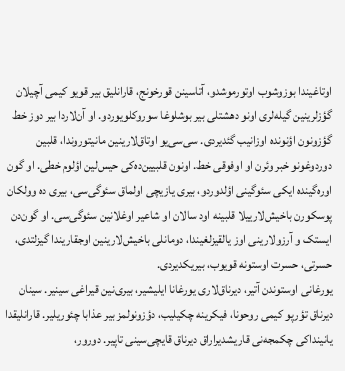اوتاغیندا بوزوشوب اوتورموشدو، آتاسینن قورخونج، قارانلیق بیر قویو کیمی آچیلان گؤزلرینین گیله‌لری اونو دهشتلی بیر بوشلوغا سوروکلویوردو. او آن‌لار‌دا بیر دوز خط گؤزونون اؤنونده اوزانیب گئدیردی. سی‌سی‌یو اوتاق‌لارینین مانیتوروندا، قلبین دوردوغونو خبر وئرن او اوفوقی خط. اونون قلبیین‌ده‌کی حیس‌لین اؤلوم خطی. او گون اوره‌گینده ایکی سئوگینی اؤلدوردو، بیری یازیچی اولماق سئوگی‌سی، بیری ده وولکان پوسکورن باخیش‌لارییلا قلبینه اود سالان او شاعیر اوغلانین سئوگی‌سی. او گون‌دن ایستک و آرزولارینی اوز یالقیزلغیندا، دومانلی باخیش‌لارینین اوجقاریندا گیزلتدی، حسرتی، حسرت اوستونه قویوب، بیریکدیردی.
یورغانی اوستوندن آتیر، دیرناق‌لاری یورغانا ایلیشیر، بیری‌نین قیراغی سینیر. سینان دیرناق تؤرپو کیمی روحونا، فیکرینه چکیلیب، دؤزونولمز بیر عذابا چئوریلیر. قارانلیقدا یانینداکی چکمجه‌نی قاریشدیراراق دیرناق قایچی‌سینی تاپیر. دورور،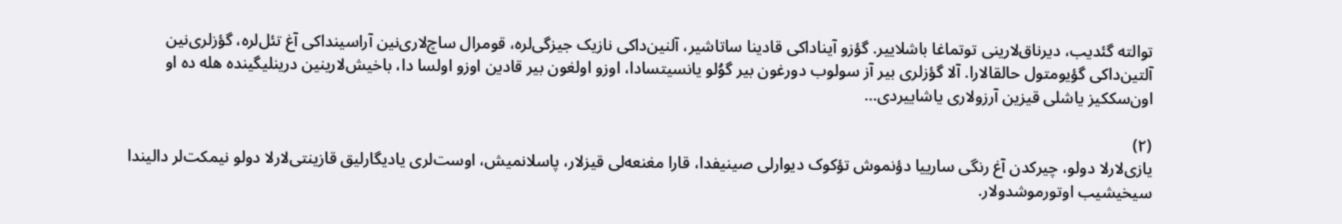توالته گئدیب، دیرناق‌لارینی توتماغا باشلاییر. گؤزو آیناداکی قادینا ساتاشیر، آلنین‌داکی نازیک جیزگی‌لره، قومرال ساچ‌لاری‌نین آراسینداکی آغ تئل‌لره، گؤزلری‌نین آلتین‌داکی گؤیومتول حالقالارا. آلا گؤزلری بیر آز سولوب دورغون بیر گوُلو یانسیتسا‌دا، اوزو اولغون بیر قادین اوزو اولسا دا، باخیش‌لارینین درینلیگینده هله ده او اون‌سککیز یاشلی قیزین آرزولاری یاشاییردی…

(۲)
یازی‌لارلا دولو، چیرکدن آغ رنگی سارییا دؤنموش تؤکوک دیوارلی صینیفدا، قارا مغنعه‌لی قیزلار،‌ پاسلانمیش، اوست‌لری یادیگارلیق قازینتی‌لارلا دولو نیمکت‌لر دالیندا سیخیشیب اوتورموشدولار.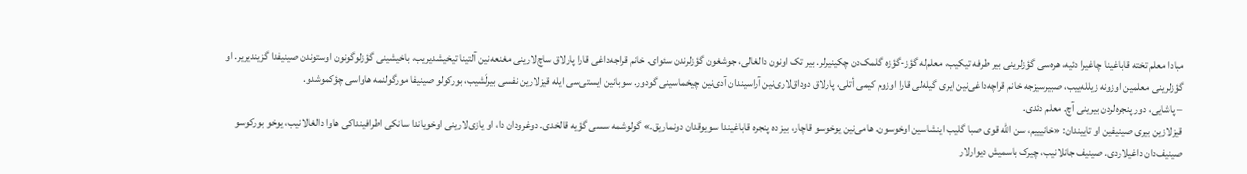مبادا معلم تخته قاباغینا چاغیرا دئیه، هره‌سی گؤزلرینی بیر طرفه تیکیب، معلم‌له گؤز-گؤزه گلمک‌دن چکینیرلر. بیر تک اونون دالغالی، جوشغون گؤزلرندن سئوای. خانم قراجه‌داغی قارا پارلاق ساچ‌لارینی مغنعه‌نین آلتینا تیخیشدیریب، باخیشینی گؤزلوگونون اوستوندن صینیفدا گزیندیریر. او گؤز‌لرینی معلمین اوزونه زیلله‌ییب‌، صبیرسیزجه خانم قراچه‌داغی‌نین ایری گیله‌لی قارا اوزوم کیمی أتلی، پارلاق دوداق‌لاری‌نین آراسیندان آدی‌نین چیخماسینی گودور. سوبانین ایستی‌سی ایله قیزلارین نفسی بیرلَشیب، بورکولو صینیفا مورگولنمه هاواسی چؤکموشدو.
– پاشایی، دور پنجره‌لردن بیرینی آچ. معلم دئدی.
قیزلازین بیری صینیفین او تاییندان: «خانیییم، سن الله قوی صبا گلیب اینشاسین اوخوسون. هامی‌نین یوخوسو قاچار، بیز ده پنجره قاباغیندا سویوقدان دونماریق.» گولوشمه سسی گؤیه قالخدی. دوغرودان دا، او یازی‌لارینی اوخویاندا سانکی اطرافینداکی هاوا دالغالانیب، یوخو بورکوسو صینیف‌دان داغیلاردی. صینیف جانلانیب، چیرک باسمیش دیوارلار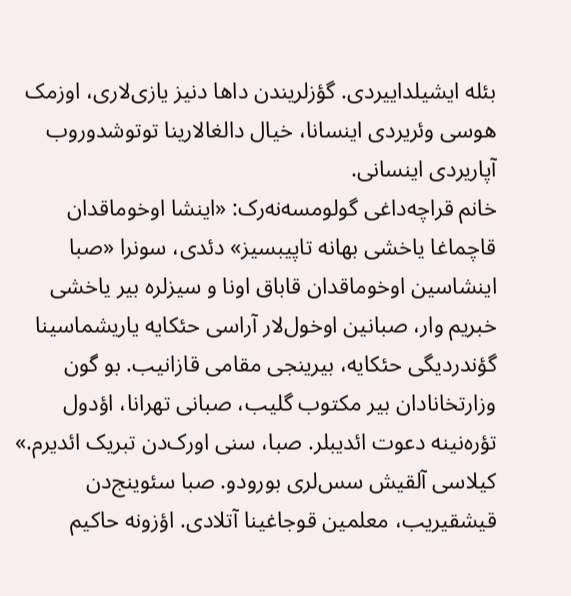بئله ایشیلداییردی. گؤزلریندن داها دنیز یازی‌لاری، اوزمک هوسی وئریردی اینسانا، خیال دالغالارینا توتوشدوروب آپاریردی اینسانی.
خانم قراچه‌داغی گولومسه‌نه‌رک: «اینشا اوخوماقدان قاچماغا یاخشی بهانه تاپیبسیز» دئدی، سونرا «صبا اینشاسین اوخوماقدان قاباق اونا و سیزلره بیر یاخشی خبریم وار، صبانین اوخول‌لار آراسی حئکایه یاریشماسینا گؤندردیگی حئکایه، بیرینجی مقامی قازانیب. بو گون وزارتخانادان بیر مکتوب گلیب، صبانی تهرانا، اؤدول تؤره‌نینه دعوت ائدیبلر. صبا، سنی اورک‌دن تبریک ائدیرم.»
کیلاسی آلقیش سس‌لری بورودو. صبا سئوینج‌دن قیشقیریب، معلمین قوجاغینا آتلادی. اؤزونه حاکیم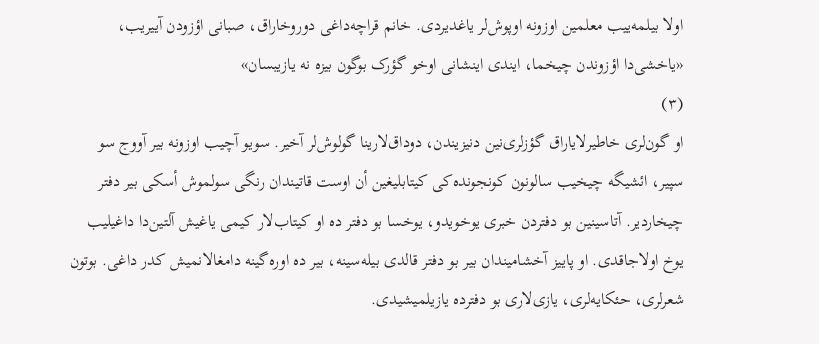اولا بیلمه‌ییب معلمین اوزونه اوپوش‌لر یاغدیردی. خانم قراچه‌داغی دوروخاراق، صبانی اؤزودن آییریب، «یاخشی‌دا اؤزوندن چیخما، ایندی اینشانی اوخو گؤرک بوگون بیزه نه یازیبسان»
(۳)
او گون‌لری خاطیرلایاراق گؤزلری‌نین دنیزیندن، دوداق‌لارینا گولوش‌لر آخیر. سویو آچیب اوزونه بیر آووج سو سپیر، ائشیگه چیخیب سالونون کونجونده‌کی کیتابلیغین أن اوست قاتیندان رنگی سولموش أسکی بیر دفتر چیخاردیر. آتاسینین بو دفتردن خبری یوخویدو، یوخسا بو دفتر ده او کیتاب‌لار کیمی یاغیش آلتین‌دا داغیلیب یوخ اولاجاقدی. او پاییز آخشامیندان بیر بو دفتر قالدی بیله‌سینه، بیر ده اوره‌گینه دامغالانمیش کدر داغی. بوتون شعرلری، حئکایه‌لری‌، یازی‌لاری بو دفترده یازیلمیشیدی.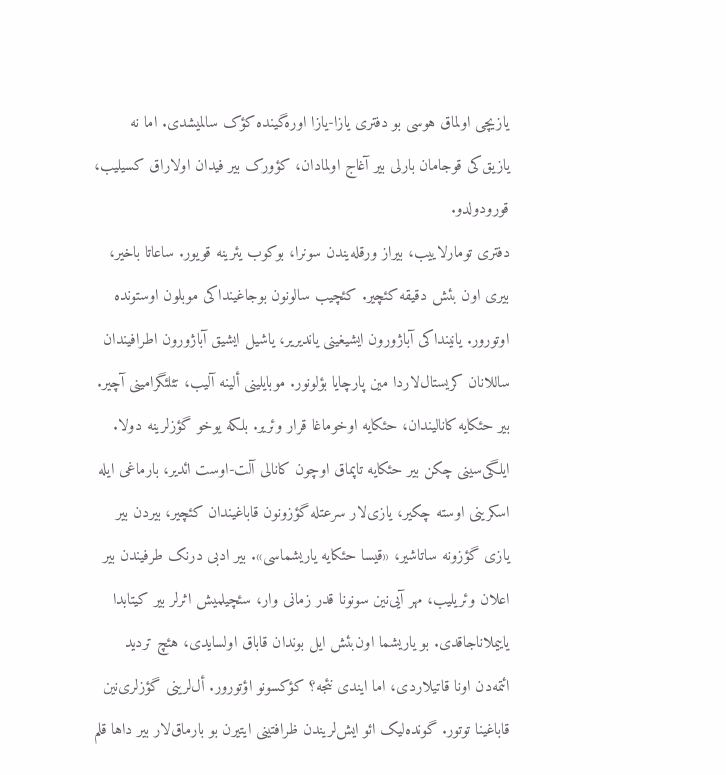یازیچی اولماق هوسی بو دفتری یازا-یازا اوره‌گینده کؤک سالمیشدی. اما نه یازیق‌کی قوجامان بارلی بیر آغاج اولمادان، کؤورک بیر فیدان اولاراق کسیلیب، قورودولدو.
دفتری تومارلاییب، بیراز ورقله‌یندن سونرا، بوکوب یئرینه قویور. ساعاتا باخیر، بیری اون بئش دقیقه کئچیر. کئچیب سالونون بوجاغینداکی موبلون اوستونده اوتورور. یانینداکی آباژورون ایشیغینی یاندیریر، یاشیل ایشیق آباژورون اطرافیندان ساللانان کریستال‌لاردا مین پارچایا بؤلونور. موبایلینی ألینه آلیب، تئلئگرامینی آچیر. بیر حئکایه کانالیندان، حئکایه اوخوماغا قرار وئریر. بلکه یوخو گؤزلرینه دولا. ایلگی‌سینی چکن بیر حئکایه تاپماق اوچون کانالی آلت-اوست ائدیر، بارماغی ایله اسکرینی اوسته چکیر، یازی‌لار سرعتله گؤزونون قاباغیندان کئچیر، بیردن بیر یازی گؤزونه ساتاشیر، «قیسا حئکایه یاریشماسی». بیر ادبی درنک طرفیندن بیر اعلان وئریلیب، مهر آیی‌نین سونونا قدر زمانی وار، سئچیلمیش اثرلر بیر کیتابدا یاییملاناجاقدی. بو یاریشما اون‌بئش ایل بوندان قاباق اولسایدی، هئچ تردید ائتمه‌دن اونا قاتیلاردی، اما ایندی نئجه؟ کؤکسونو اؤتورور. أل‌لرینی گؤزلری‌نین قاباغینا توتور. گونده‌لیک ائو ایش‌لریندن ظرافتینی ایتیرن بو بارماق‌لار بیر داها قلم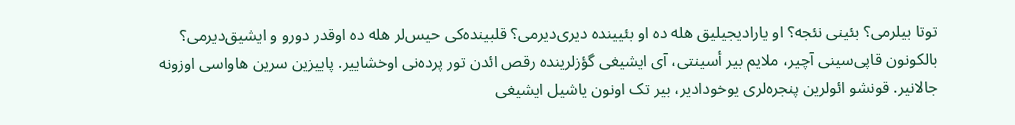توتا بیلرمی؟ بئینی نئجه؟ او یارادیجیلیق هله ده او بئیینده دیری‌دیرمی؟ قلبینده‌کی حیس‌لر هله ده اوقدر دورو و ایشیق‌دیرمی؟
بالکونون قاپی‌سینی آچیر، ملایم بیر أسینتی، آی ایشیغی گؤزلرینده رقص ائدن تور پرده‌نی اوخشاییر. پاییزین سرین هاواسی اوزونه جالانیر. قونشو ائولرین پنجره‌لری یوخودادیر، بیر تک اونون یاشیل ایشیغی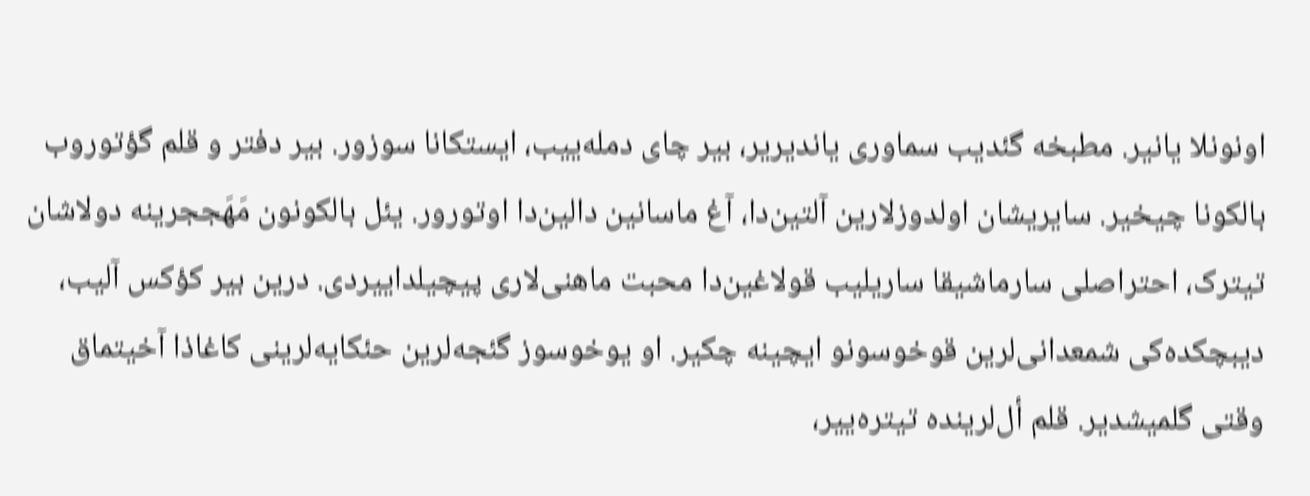اونونلا یانیر. مطبخه گئدیب سماوری یاندیریر، بیر چای دمله‌ییب، ایستکانا سوزور. بیر دفتر و قلم گؤتوروب بالکونا چیخیر. سایریشان اولدوزلارین آلتین‌دا، آغ ماسانین دالین‌دا اوتورور. یئل بالکونون مَهَججرینه دولاشان تیترک، احتراصلی سارماشیقا ساریلیب قولاغین‌دا محبت ماهنی‌لاری پیچیلداییردی. درین بیر کؤکس آلیب، دیبچکده‌کی شمعدانی‌لرین قوخوسونو ایچینه چکیر. او یوخوسوز گئجه‌لرین حئکایه‌لرینی کاغاذا آخیتماق وقتی گلمیشدیر. قلم أل‌لرینده تیتره‌ییر،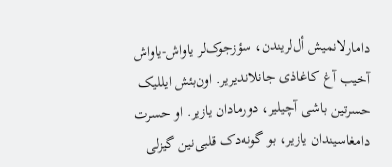دامارلانمیش أل‌لریندن، سؤزجوک‌لر یاواش-یاواش آخیب آغ کاغاذی جانلاندیریر. اون‌بئش ایللیک حسرتین باشی آچیلیر، دورمادان یازیر. او حسرت دامغاسیندان یازیر، بو گونه‌دک قلبی‌نین گیزلی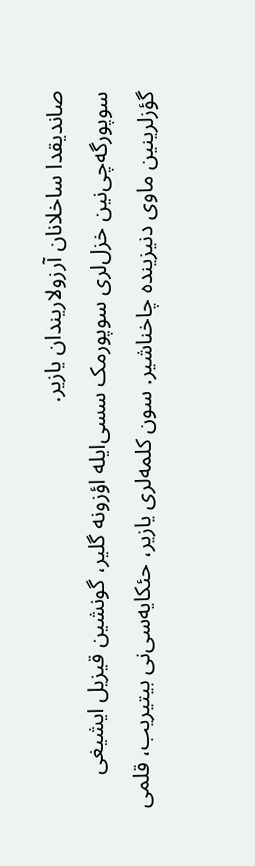صاندیقدا ساخلانان آرزولاریندان یازیر.
سوپورگه‌چی‌نین خزل‌لری سوپورمک سسی‌ایله اؤزونه گلیر، گونشین قیزیل ایشیغی گؤزلرینین ماوی دنیزینده چاخناشیر. سون کلمه‌لری یازیر، حئکایه‌سی‌نی بیتیریب، قلمی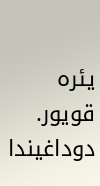یئره قویور. دوداغیندا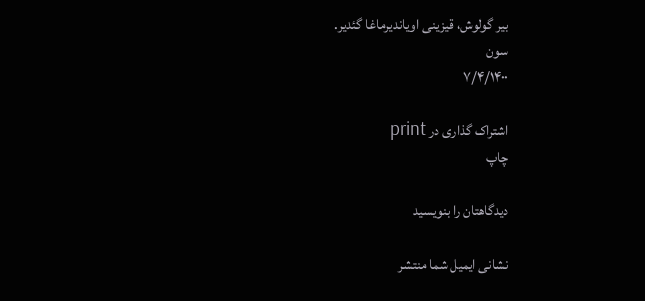بیر گولوش، قیزینی اویاندیرماغا گئدیر.
سون
۷/۴/۱۴۰۰

اشتراک گذاری در print
چاپ

دیدگاهتان را بنویسید

نشانی ایمیل شما منتشر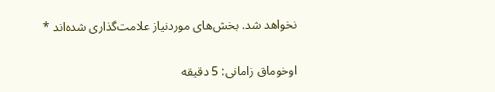نخواهد شد. بخش‌های موردنیاز علامت‌گذاری شده‌اند *

اوخوماق زامانی: 5 دقیقه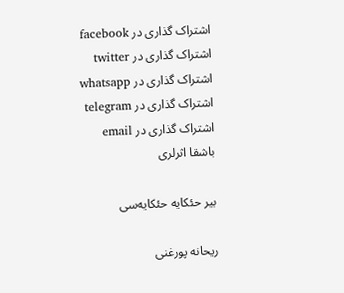اشتراک گذاری در facebook
اشتراک گذاری در twitter
اشتراک گذاری در whatsapp
اشتراک گذاری در telegram
اشتراک گذاری در email
باشقا اثرلری

بیر حئکایه حئکایه‌سی

ریحانه پورغنی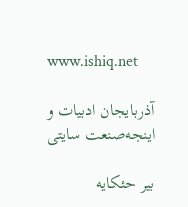www.ishiq.net

آذربایجان ادبیات و اینجه‌صنعت سایتی

بیر حئکایه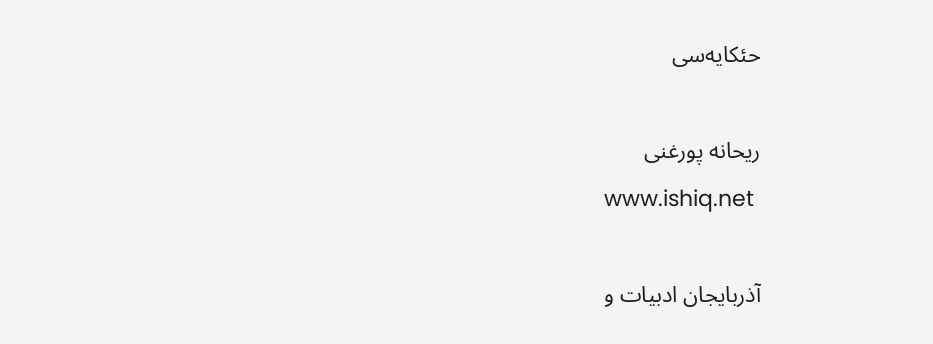حئکایه‌سی

ریحانه پورغنی
www.ishiq.net

آذربایجان ادبیات و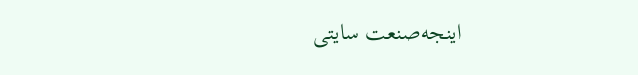اینجه‌صنعت سایتی